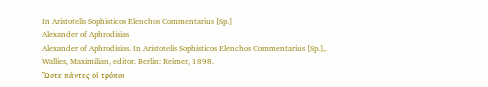In Aristotelis Sophisticos Elenchos Commentarius [Sp.]
Alexander of Aphrodisias
Alexander of Aphrodisias. In Aristotelis Sophisticos Elenchos Commentarius [Sp.],. Wallies, Maximilian, editor. Berlin: Reimer, 1898.
Ὥστε πάντες οἱ τρόποι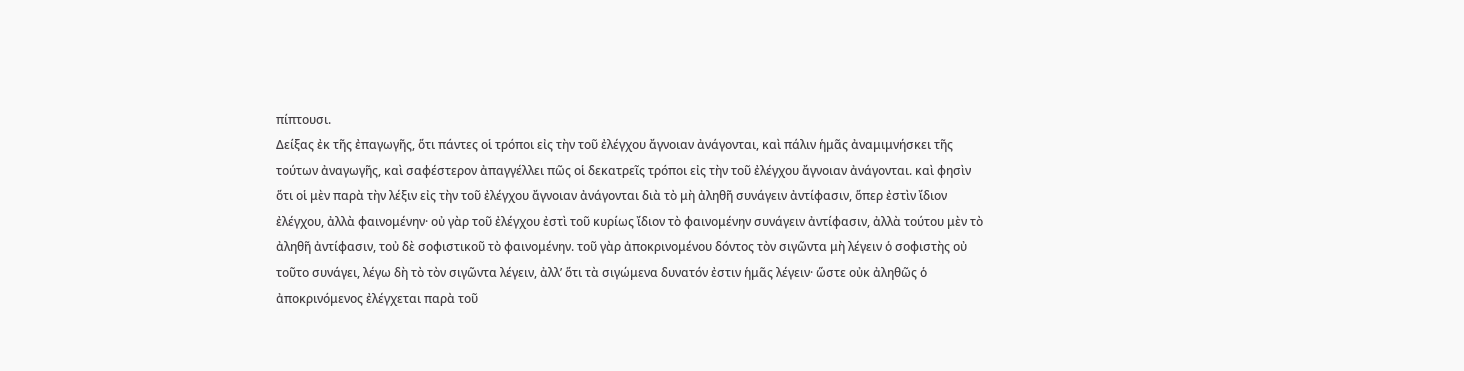πίπτουσι.
Δείξας ἐκ τῆς ἐπαγωγῆς, ὅτι πάντες οἱ τρόποι εἰς τὴν τοῦ ἐλέγχου ἄγνοιαν ἀνάγονται, καὶ πάλιν ἡμᾶς ἀναμιμνήσκει τῆς τούτων ἀναγωγῆς, καὶ σαφέστερον ἀπαγγέλλει πῶς οἱ δεκατρεῖς τρόποι εἰς τὴν τοῦ ἐλέγχου ἄγνοιαν ἀνάγονται. καὶ φησὶν ὅτι οἱ μὲν παρὰ τὴν λέξιν εἰς τὴν τοῦ ἐλέγχου ἄγνοιαν ἀνάγονται διὰ τὸ μὴ ἀληθῆ συνάγειν ἀντίφασιν, ὅπερ ἐστὶν ἴδιον ἐλέγχου, ἀλλὰ φαινομένην· οὐ γὰρ τοῦ ἐλέγχου ἐστὶ τοῦ κυρίως ἴδιον τὸ φαινομένην συνάγειν ἀντίφασιν, ἀλλὰ τούτου μὲν τὸ ἀληθῆ ἀντίφασιν, τοὐ δὲ σοφιστικοῦ τὸ φαινομένην. τοῦ γὰρ ἀποκρινομένου δόντος τὸν σιγῶντα μὴ λέγειν ὁ σοφιστὴς οὐ τοῦτο συνάγει, λέγω δὴ τὸ τὸν σιγῶντα λέγειν, ἀλλ’ ὅτι τὰ σιγώμενα δυνατόν ἐστιν ἡμᾶς λέγειν· ὥστε οὐκ ἀληθῶς ὁ ἀποκρινόμενος ἐλέγχεται παρὰ τοῦ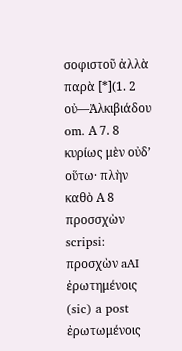σοφιστοῦ ἀλλὰ παρὰ [*](1. 2 οὐ—Ἀλκιβιάδου om. Α 7. 8 κυρίως μὲν οὐδ’ οὕτω· πλὴν καθὸ Α 8 προσσχὼν scripsi: προσχὼν aAI ἐρωτημένοις (sic) a post ἐρωτωμένοις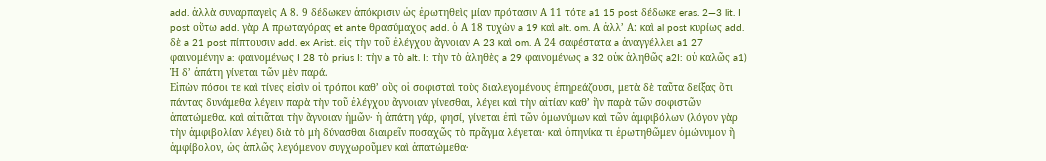add. ἀλλὰ συναρπαγεὶς Α 8. 9 δέδωκεν ἀπόκρισιν ὡς ἐρωτηθεὶς μίαν πρότασιν Α 11 τότε a1 15 post δέδωκε eras. 2—3 lit. I post οὕτω add. γὰρ Α πρωταγόρας et ante θρασύμαχος add. ὁ Α 18 τυχὼν a 19 καὶ alt. om. Α ἀλλ’ Α: καὶ al post κυρίως add. δὲ a 21 post πίπτουσιν add. ex Arist. εἰς τὴν τοῦ ἐλέγχου ἄγνοιαν A 23 καὶ om. Α 24 σαφέστατα a ἀναγγέλλει a1 27 φαινομένην a: φαινομένως I 28 τὸ prius I: τὴν a τὸ alt. I: τὴν τὸ ἀληθὲς a 29 φαινομένως a 32 οὐκ ἀληθῶς a2I: οὐ καλῶς a1)
Ἡ δ’ ἀπάτη γίνεται τῶν μὲν παρά.
Εἰπὼν πόσοι τε καὶ τίνες εἰσὶν οἱ τρόποι καθ’ οὓς οἱ σοφισταὶ τοὺς διαλεγομένους ἐπηρεάζουσι, μετὰ δὲ ταῦτα δείξας ὅτι πάντας δυνάμεθα λέγειν παρὰ τὴν τοῦ ἐλέγχου ἄγνοιαν γίνεσθαι, λέγει καὶ τὴν αἰτίαν καθ’ ἣν παρὰ τῶν σοφιστῶν ἀπατώμεθα. καὶ αἰτιᾶται τὴν ἄγνοιαν ἡμῶν· ἡ ἀπάτη γάρ, φησί, γίνεται ἐπὶ τῶν ὁμωνύμων καὶ τῶν ἀμφιβόλων (λόγον γὰρ τὴν ἀμφιβολίαν λέγει) διὰ τὸ μὴ δύνασθαι διαιρεῖν ποσαχῶς τὸ πρᾶγμα λέγεται· καὶ ὁπηνίκα τι ἐρωτηθῶμεν ὁμώνυμον ἢ ἀμφίβολον, ὡς ἁπλῶς λεγόμενον συγχωροῦμεν καὶ ἀπατώμεθα·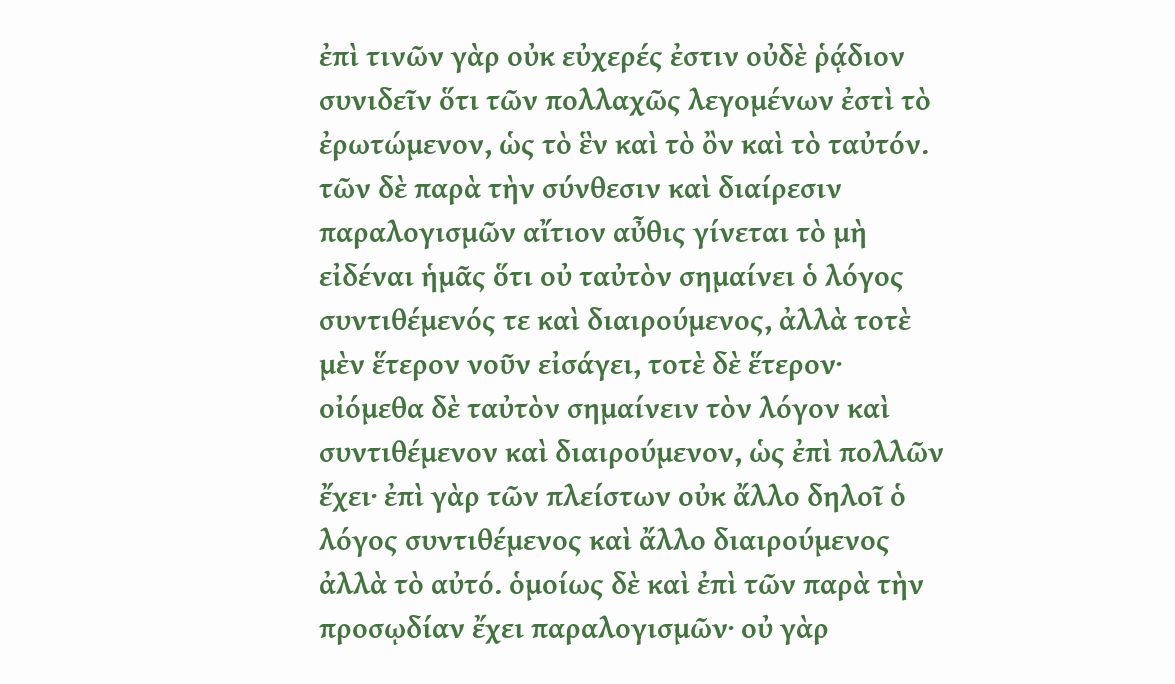ἐπὶ τινῶν γὰρ οὐκ εὐχερές ἐστιν οὐδὲ ῥᾴδιον συνιδεῖν ὅτι τῶν πολλαχῶς λεγομένων ἐστὶ τὸ ἐρωτώμενον, ὡς τὸ ἓν καὶ τὸ ὂν καὶ τὸ ταὐτόν. τῶν δὲ παρὰ τὴν σύνθεσιν καὶ διαίρεσιν παραλογισμῶν αἴτιον αὖθις γίνεται τὸ μὴ εἰδέναι ἡμᾶς ὅτι οὐ ταὐτὸν σημαίνει ὁ λόγος συντιθέμενός τε καὶ διαιρούμενος, ἀλλὰ τοτὲ μὲν ἕτερον νοῦν εἰσάγει, τοτὲ δὲ ἕτερον· οἰόμεθα δὲ ταὐτὸν σημαίνειν τὸν λόγον καὶ συντιθέμενον καὶ διαιρούμενον, ὡς ἐπὶ πολλῶν ἔχει· ἐπὶ γὰρ τῶν πλείστων οὐκ ἄλλο δηλοῖ ὁ λόγος συντιθέμενος καὶ ἄλλο διαιρούμενος ἀλλὰ τὸ αὐτό. ὁμοίως δὲ καὶ ἐπὶ τῶν παρὰ τὴν προσῳδίαν ἔχει παραλογισμῶν· οὐ γὰρ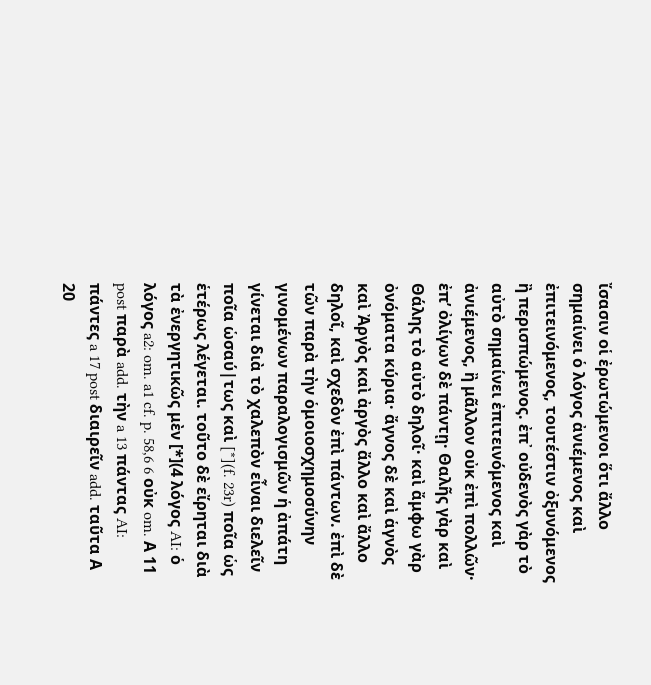ἴσασιν οἱ ἐρωτώμενοι ὅτι ἄλλο σημαίνει ὁ λόγος ἀνιέμενος καὶ ἐπιτεινόμενος, τουτέστιν ὀξυνόμενος ἢ περισπώμενος. ἐπ᾿ οὐδενὸς γὰρ τὸ αὐτὸ σημαίνει ἐπιτεινόμενος καὶ ἀνιέμενος, ἢ μᾶλλον οὐκ ἐπὶ πολλῶν· ἐπ’ ὀλίγων δὲ πάντῃ· Θαλῆς γὰρ καὶ Θάλης τὸ αὐτὸ δηλοῖ· καὶ ἄμφω γὰρ ὀνόματα κύρια· ἄγνος δὲ καὶ ἁγνὸς καὶ Ἀργὸς καὶ ἀργὸς ἄλλο καὶ ἄλλο δηλοῖ, καὶ σχεδὸν ἐπὶ πάντων. ἐπὶ δὲ τῶν παρὰ τὴν ὁμοιοσχημοσύνην γινομένων παραλογισμῶν ἡ ἀπάτη γίνεται διὰ τὸ χαλεπὸν εἶναι διελεῖν ποῖα ὡσαύ|τως καὶ [*](f. 23r) ποῖα ὡς ἑτέρως λέγεται. τοῦτο δὲ εἴρηται διὰ τὰ ἐνεργητικῶς μὲν [*](4 λόγος AI: ὁ λόγος a2: om. a1 cf. p. 58,6 6 οὐκ om. Α 11 post παρὰ add. τὴν a 13 πάντας AI: πάντες a 17 post διαιρεῖν add. ταῦτα Α 20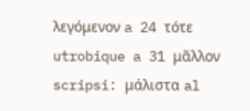λεγόμενον a 24 τότε utrobique a 31 μᾶλλον scripsi: μάλιστα al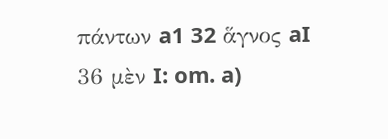πάντων a1 32 ἅγνος aI 36 μὲν I: om. a)